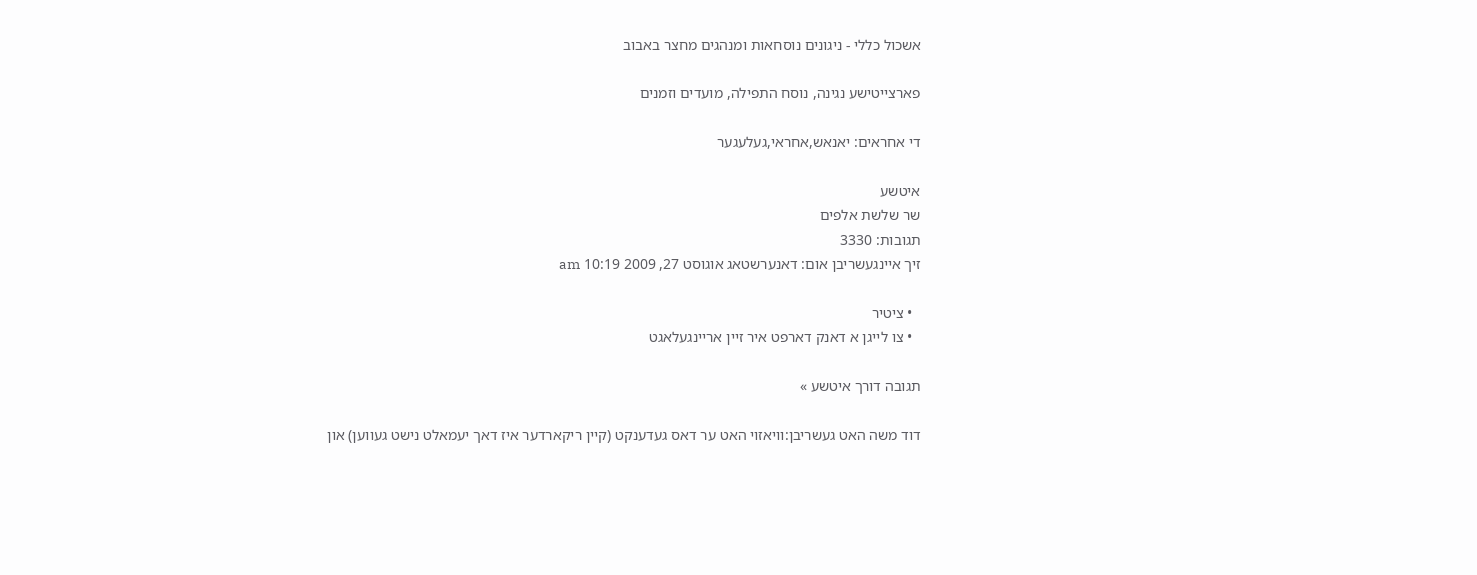אשכול כללי - ניגונים נוסחאות ומנהגים מחצר באבוב

פארצייטישע נגינה, נוסח התפילה, מועדים וזמנים

די אחראים: יאנאש,אחראי,געלעגער

איטשע
שר שלשת אלפים
תגובות: 3330
זיך איינגעשריבן אום: דאנערשטאג אוגוסט 27, 2009 10:19 am

  • ציטיר
  • צו לייגן א דאנק דארפט איר זיין אריינגעלאגט

תגובה דורך איטשע »

דוד משה האט געשריבן:וויאזוי האט ער דאס געדענקט (קיין ריקארדער איז דאך יעמאלט נישט געווען) און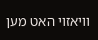וויאזוי האט מען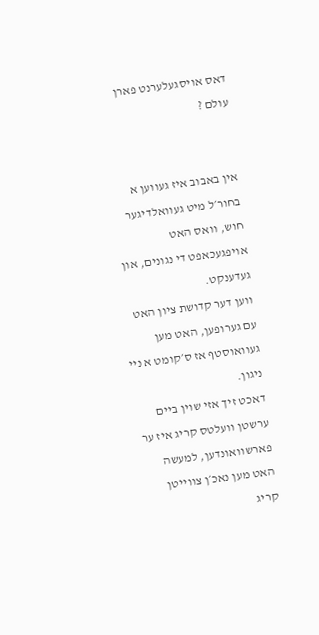דאס אויסגעלערנט פארן עולם ?


אין באבוב איז געווען א בחור׳ל מיט געוואלדיגער חוש, וואס האט אויפגעכאפט די נגונים, און געדענקט.
ווען דער קדושת ציון האט עם גערופען, האט מען געוואוסטף אז ס׳קומט א ניי ניגון.
דאכט זיך אזי שוין ביים ערשטן וועלטס קריג איז ער פארשוואונדען, למעשה האט מען נאכ׳ן צווייטן קריג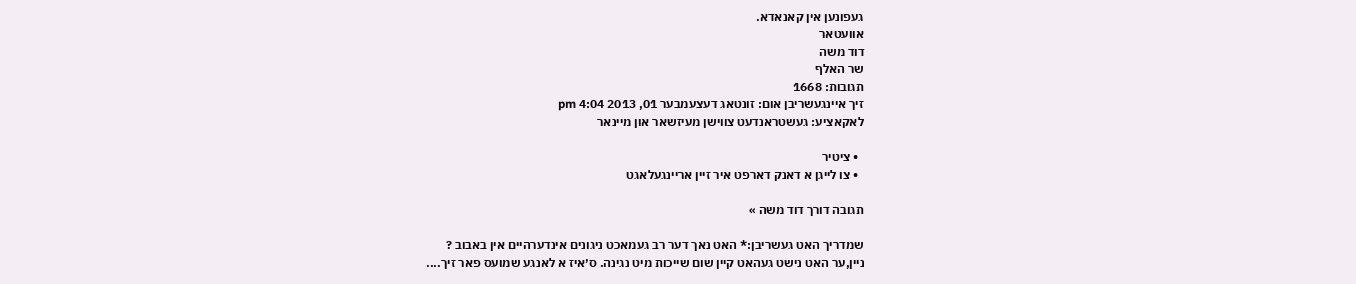געפונען אין קאנאדא.
אוועטאר
דוד משה
שר האלף
תגובות: 1668
זיך איינגעשריבן אום: זונטאג דעצעמבער 01, 2013 4:04 pm
לאקאציע: געשטראנדעט צווישן מעיזשאר און מיינאר

  • ציטיר
  • צו לייגן א דאנק דארפט איר זיין אריינגעלאגט

תגובה דורך דוד משה »

שמדריך האט געשריבן:* האט נאך דער רב געמאכט ניגונים אינדערהיים אין באבוב ?
ניין,ער האט נישט געהאט קיין שום שייכות מיט נגינה. ס׳איז א לאנגע שמועס פאר זיך....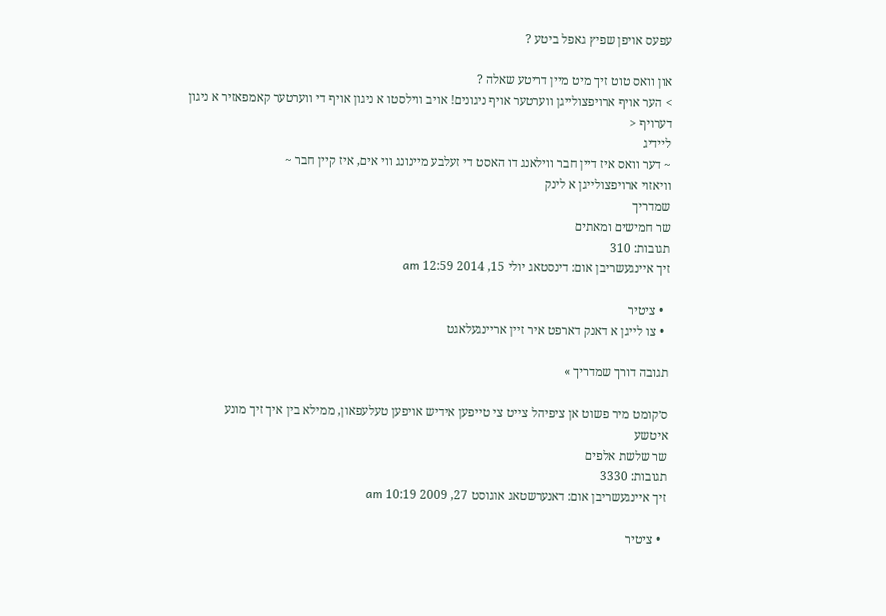עפעס אויפן שפיץ גאפל ביטע ?

און וואס טוט זיך מיט מיין דריטע שאלה ?
> הער אויף ארויפצולייגן ווערטער אויף ניגונים! אויב ווילסטו א ניגון אויף די ווערטער קאמפאזיר א ניגון דערויף <
ליידיג
~ דער וואס איז דיין חבר ווילאנג דו האסט די זעלבע מיינונג ווי אים, איז קיין חבר ~
וויאזוי ארויפצולייגן א לינק
שמדריך
שר חמישים ומאתים
תגובות: 310
זיך איינגעשריבן אום: דינסטאג יולי 15, 2014 12:59 am

  • ציטיר
  • צו לייגן א דאנק דארפט איר זיין אריינגעלאגט

תגובה דורך שמדריך »

ס׳קומט מיר פשוט אן ציפיהל צייט צי טייפען אידיש אויפען טעלעפאון, ממילא בין איך זיך מונע
איטשע
שר שלשת אלפים
תגובות: 3330
זיך איינגעשריבן אום: דאנערשטאג אוגוסט 27, 2009 10:19 am

  • ציטיר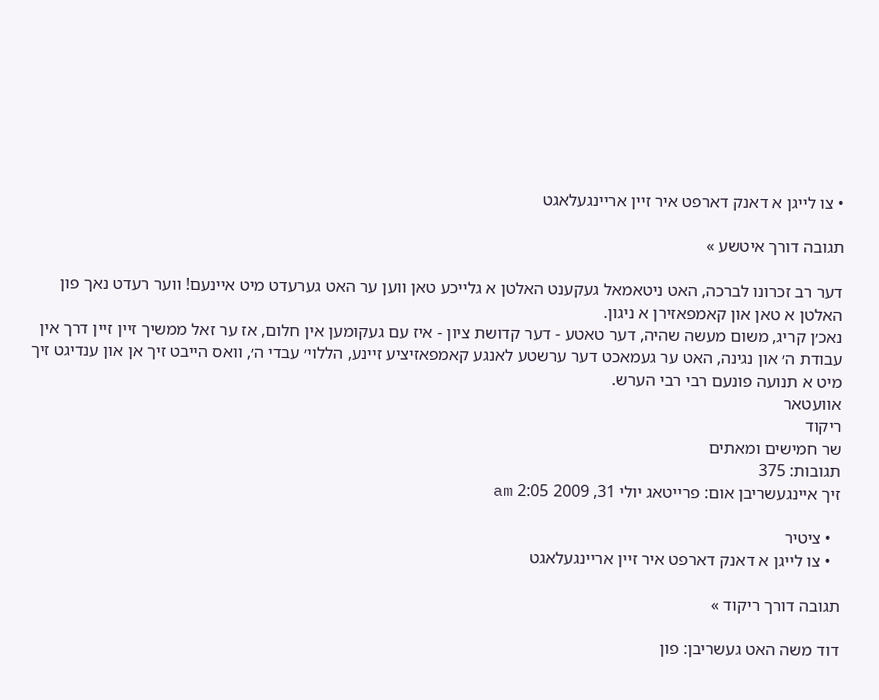• צו לייגן א דאנק דארפט איר זיין אריינגעלאגט

תגובה דורך איטשע »

דער רב זכרונו לברכה, האט ניטאמאל געקענט האלטן א גלייכע טאן ווען ער האט גערעדט מיט איינעם! ווער רעדט נאך פון האלטן א טאן און קאמפאזירן א ניגון.
נאכ׳ן קריג, משום מעשה שהיה, דער טאטע - דער קדושת ציון - איז עם געקומען אין חלום, אז ער זאל ממשיך זיין זיין דרך אין עבודת ה׳ און נגינה, האט ער געמאכט דער ערשטע לאנגע קאמפאזיציע זיינע, הללוי׳ עבדי ה׳, וואס הייבט זיך אן און ענדיגט זיך מיט א תנועה פונעם רבי רבי הערש.
אוועטאר
ריקוד
שר חמישים ומאתים
תגובות: 375
זיך איינגעשריבן אום: פרייטאג יולי 31, 2009 2:05 am

  • ציטיר
  • צו לייגן א דאנק דארפט איר זיין אריינגעלאגט

תגובה דורך ריקוד »

דוד משה האט געשריבן: פון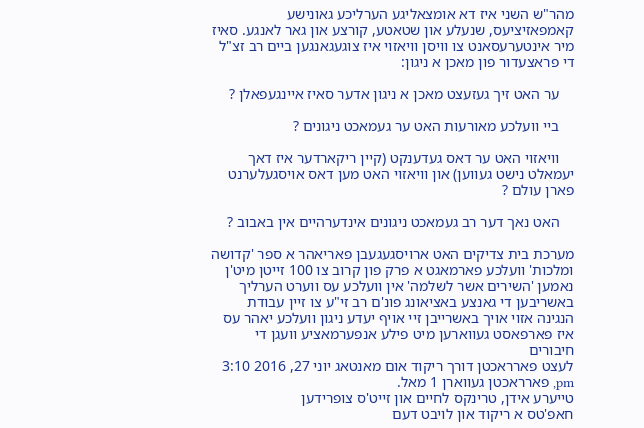מהר"ש השני איז דא אומצאליגע הערליכע גאונישע קאמפאזיציעס, שנעלע און שטאטע, קורצע און גאר לאנגע. סאיז מיר אינטערעסאנט צו וויסן וויאזוי איז צוגעגאנגען ביים רב זצ"ל די פראצעדור פון מאכן א ניגון:

    ער האט זיך געזעצט מאכן א ניגון אדער סאיז איינגעפאלן ?

    ביי וועלכע מאורעות האט ער געמאכט ניגונים ?

    וויאזוי האט ער דאס געדענקט (קיין ריקארדער איז דאך יעמאלט נישט געווען) און וויאזוי האט מען דאס אויסגעלערנט פארן עולם ?

    האט נאך דער רב געמאכט ניגונים אינדערהיים אין באבוב ?

מערכת בית צדיקים האט ארויסגעגעבן פאריאהר א ספר 'קדושה ומלכות' וועלכע פארמאגט א פרק פון קרוב צו 100 זייטן מיט'ן נאמען 'השירים אשר לשלמה' אין וועלכע עס ווערט הערליך באשריבען די גאנצע באציאונג פונ'ם רב זי"ע צו זיין עבודת הנגינה אזוי אויך באשרייבן זיי אויף יעדע ניגון וועלכע יאהר עס איז פארפאסט געווארען מיט פילע אנפערמאציע וועגן די חיבורים
לעצט פארראכטן דורך ריקוד אום מאנטאג יוני 27, 2016 3:10 pm, פארראכטן געווארן 1 מאל.
טייערע אידן, טרינקס לחיים און זייט'ס צופרידען
חאפ'טס א ריקוד און לויבט דעם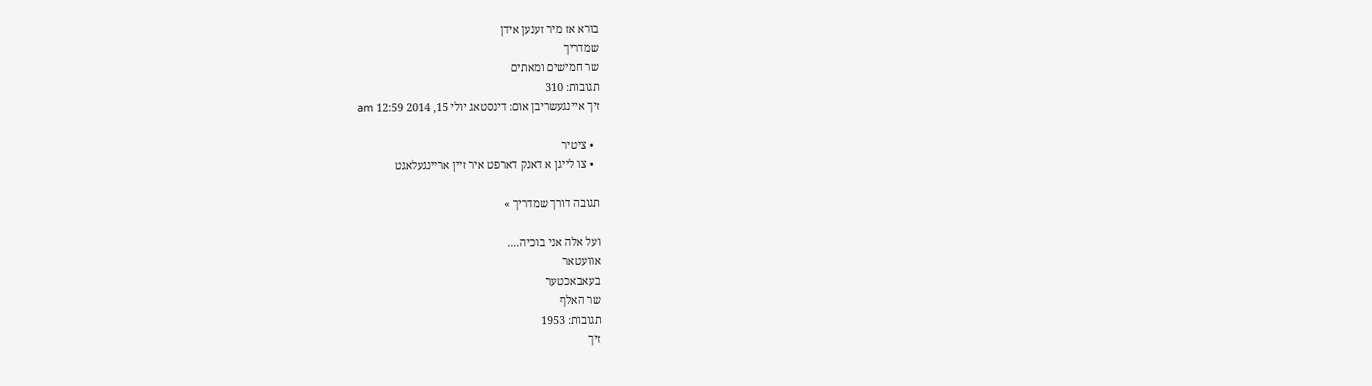בורא אז מיר זענען אידן
שמדריך
שר חמישים ומאתים
תגובות: 310
זיך איינגעשריבן אום: דינסטאג יולי 15, 2014 12:59 am

  • ציטיר
  • צו לייגן א דאנק דארפט איר זיין אריינגעלאגט

תגובה דורך שמדריך »

ועל אלה אני בוכיה....
אוועטאר
בעאבאכטער
שר האלף
תגובות: 1953
זיך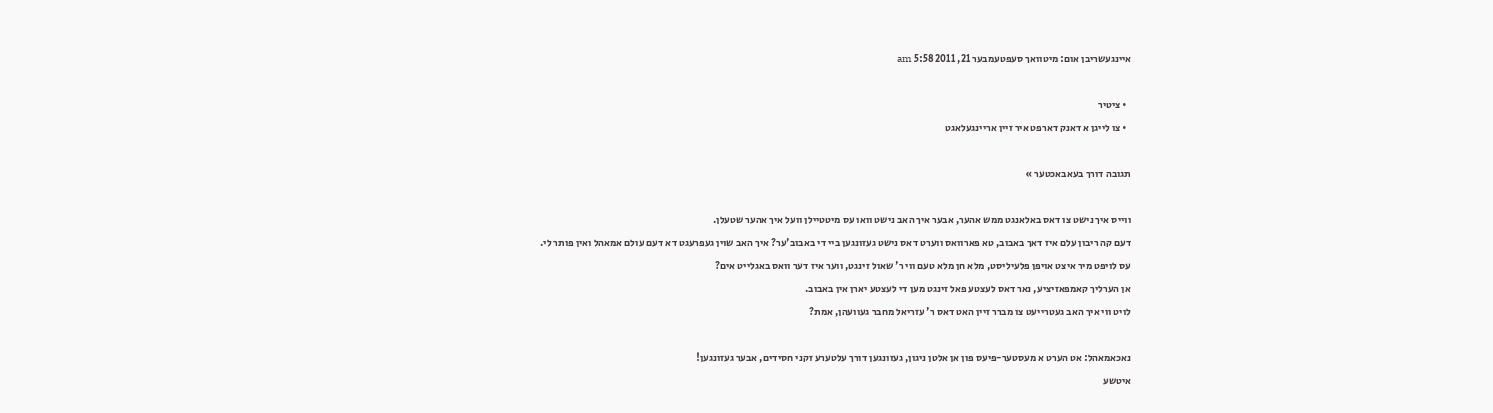איינגעשריבן אום: מיטוואך סעפטעמבער 21, 2011 5:58 am

  • ציטיר
  • צו לייגן א דאנק דארפט איר זיין אריינגעלאגט

תגובה דורך בעאבאכטער »

ווייס איך נישט צו דאס באלאנגט ממש אהער, אבער איך האב נישט וואו עס מיטטיילן וועל איך אהער שטעלן.
דעם קה ריבון עלם איז דאך באבוב, טא פארוואס ווערט דאס נישט געזונגען ביי די באבוב'ער? איך האב שוין געפרעגט דא דעם עולם אמאהל ואין פותר לי.
עס לויפט מיר איצט אויפן פלעיליסט, מלא חן מלא טעם ווי ר' שאול זינגט, ווער איז דער וואס באגלייט אים?
אן הערליך קאמפאזיציע, נאר דאס לעצטע פאל זינגט מען די לעצטע יארן אין באבוב.
לויט ווי איך האב געטרייעט צו מברר זיין האט דאס ר' עזריאל מחבר געוועהן, אמת?

נאכאמאהל: אט הערט א מעסטער-פיעס פון אן אלטן ניגון, געזונגען דורך עלטערע זקני חסידים, אבער געזונגען!
איטשע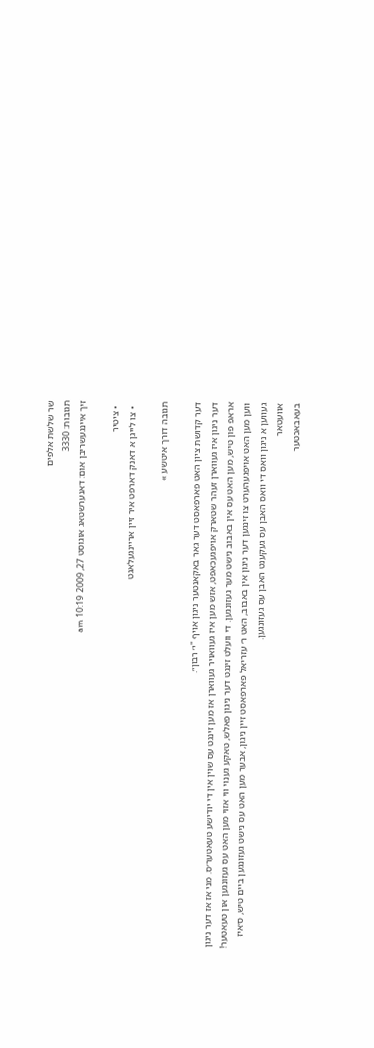שר שלשת אלפים
תגובות: 3330
זיך איינגעשריבן אום: דאנערשטאג אוגוסט 27, 2009 10:19 am

  • ציטיר
  • צו לייגן א דאנק דארפט איר זיין אריינגעלאגט

תגובה דורך איטשע »

דער קדושת ציון האט פארפאסט דער גאר באקאנטער ניגון אויף "י׳ רבון״.
דער ניגון איז געווארן זעהר שטארק אויפגעכאפט, אזש מען איז געוואויר געווארן אז מען זינגט עס שוין אין די יודישע טעאטער׳ס. מני אז אז דער ניגון אראפ פון טיש, מען האט עס אין באבוב נישט מער געזונגען. די וועלט זינגט דער ניגון פאלש, טאקע גענוי ווי אזוי מען האט עס געזונגען און טעאטער!
ווען מען האט אויפגעהערט צו זינגען דער ניגון אין באבוב, האט ר׳ עזריאל פארפאסט זיין ניגון, אבער מען האט עס נישט געזונגען ביים טיש, ס׳איז געווען א ניגון וואס די וואס האבן עס געקענט האבן עס געזונגען.
אוועטאר
בעאבאכטער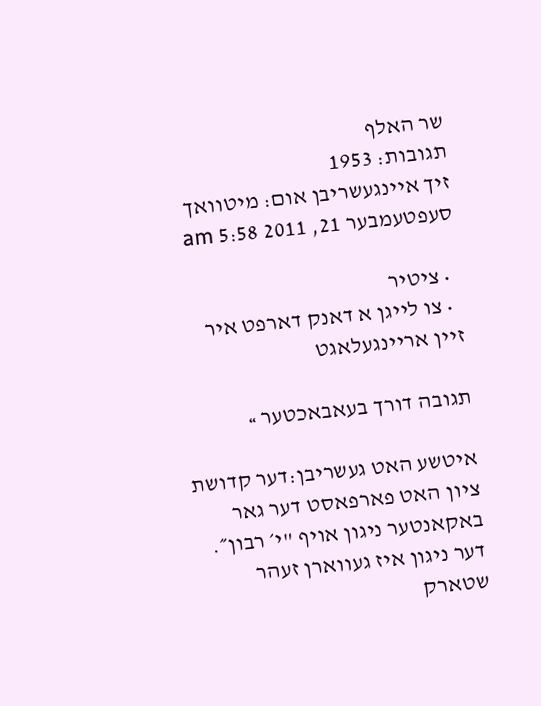שר האלף
תגובות: 1953
זיך איינגעשריבן אום: מיטוואך סעפטעמבער 21, 2011 5:58 am

  • ציטיר
  • צו לייגן א דאנק דארפט איר זיין אריינגעלאגט

תגובה דורך בעאבאכטער »

איטשע האט געשריבן:דער קדושת ציון האט פארפאסט דער גאר באקאנטער ניגון אויף "י׳ רבון״.
דער ניגון איז געווארן זעהר שטארק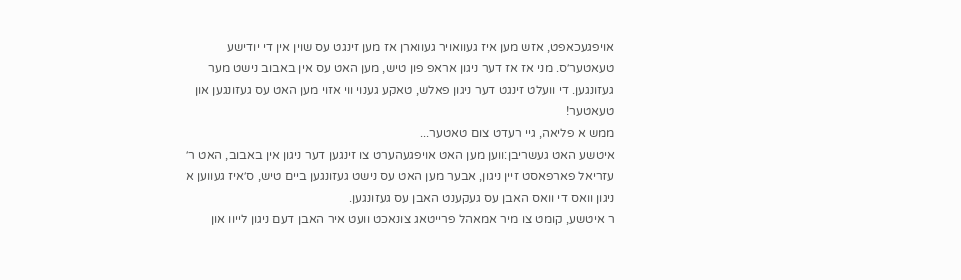אויפגעכאפט, אזש מען איז געוואויר געווארן אז מען זינגט עס שוין אין די יודישע טעאטער׳ס. מני אז אז דער ניגון אראפ פון טיש, מען האט עס אין באבוב נישט מער געזונגען. די וועלט זינגט דער ניגון פאלש, טאקע גענוי ווי אזוי מען האט עס געזונגען און טעאטער!
ממש א פליאה, גיי רעדט צום טאטער...
איטשע האט געשריבן:ווען מען האט אויפגעהערט צו זינגען דער ניגון אין באבוב, האט ר׳ עזריאל פארפאסט זיין ניגון, אבער מען האט עס נישט געזונגען ביים טיש, ס׳איז געווען א ניגון וואס די וואס האבן עס געקענט האבן עס געזונגען.
ר איטשע, קומט צו מיר אמאהל פרייטאג צונאכט וועט איר האבן דעם ניגון לייוו און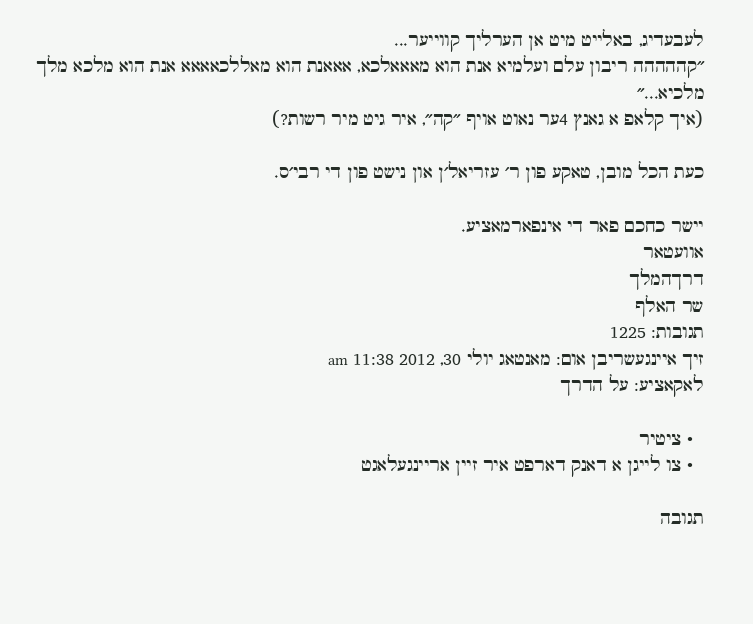לעבעדיג, באלייט מיט אן הערליך קווייער...
״קההההה ריבון עלם ועלמיא אנת הוא מאאאלכא, אאאנת הוא מאללכאאאא אנת הוא מלכא מלך מלכיא...״
(איך קלאפ א גאנץ 4ער נאוט אויף ״קה״, איר גיט מיר רשות?)

כעת הכל מובן, טאקע פון ר׳ עזריאל׳ן און נישט פון די רבי׳ס.

יישר כחכם פאר די אינפארמאציע.
אוועטאר
דרךהמלך
שר האלף
תגובות: 1225
זיך איינגעשריבן אום: מאנטאג יולי 30, 2012 11:38 am
לאקאציע: על הדרך

  • ציטיר
  • צו לייגן א דאנק דארפט איר זיין אריינגעלאגט

תגובה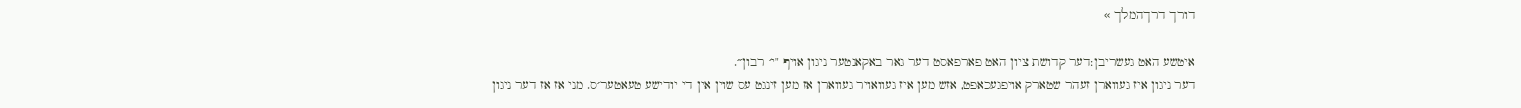דורך דרךהמלך »

איטשע האט געשריבן:דער קדושת ציון האט פארפאסט דער גאר באקאנטער ניגון אויף "י׳ רבון״.
דער ניגון איז געווארן זעהר שטארק אויפגעכאפט, אזש מען איז געוואויר געווארן אז מען זינגט עס שוין אין די יודישע טעאטער׳ס. מני אז אז דער ניגון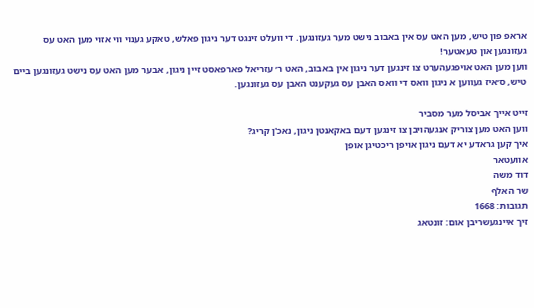אראפ פון טיש, מען האט עס אין באבוב נישט מער געזונגען. די וועלט זינגט דער ניגון פאלש, טאקע גענוי ווי אזוי מען האט עס געזונגען און טעאטער!
ווען מען האט אויפגעהערט צו זינגען דער ניגון אין באבוב, האט ר׳ עזריאל פארפאסט זיין ניגון, אבער מען האט עס נישט געזונגען ביים טיש, ס׳איז געווען א ניגון וואס די וואס האבן עס געקענט האבן עס געזונגען.

זייט אייך אביסל מער מסביר
ווען האט מען צוריק אנגעהויבן צו זינגען דעם באקאנטן ניגון, נאכ'ן קריג?
איך קען גראדע יא דעם ניגון אויפן ריכטיגן אופן
אוועטאר
דוד משה
שר האלף
תגובות: 1668
זיך איינגעשריבן אום: זונטאג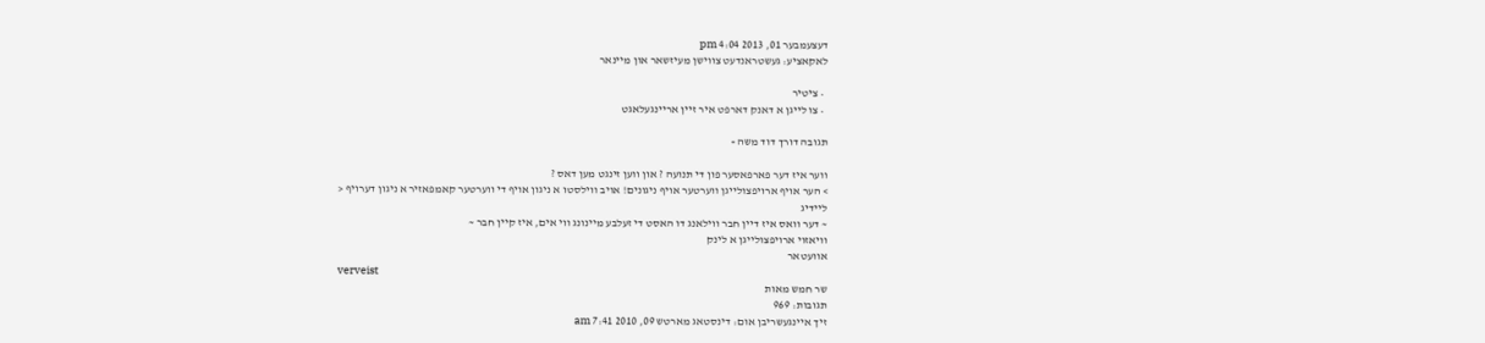דעצעמבער 01, 2013 4:04 pm
לאקאציע: געשטראנדעט צווישן מעיזשאר און מיינאר

  • ציטיר
  • צו לייגן א דאנק דארפט איר זיין אריינגעלאגט

תגובה דורך דוד משה »

ווער איז דער פארפאסער פון די תנועה ? און ווען זינגט מען דאס ?
> הער אויף ארויפצולייגן ווערטער אויף ניגונים! אויב ווילסטו א ניגון אויף די ווערטער קאמפאזיר א ניגון דערויף <
ליידיג
~ דער וואס איז דיין חבר ווילאנג דו האסט די זעלבע מיינונג ווי אים, איז קיין חבר ~
וויאזוי ארויפצולייגן א לינק
אוועטאר
verveist
שר חמש מאות
תגובות: 969
זיך איינגעשריבן אום: דינסטאג מארטש 09, 2010 7:41 am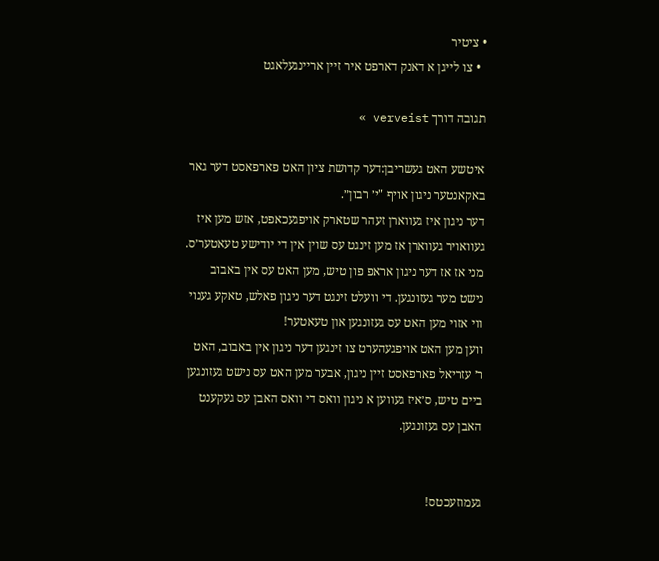• ציטיר
  • צו לייגן א דאנק דארפט איר זיין אריינגעלאגט

תגובה דורך verveist »

איטשע האט געשריבן:דער קדושת ציון האט פארפאסט דער גאר באקאנטער ניגון אויף "י׳ רבון״.
דער ניגון איז געווארן זעהר שטארק אויפגעכאפט, אזש מען איז געוואויר געווארן אז מען זינגט עס שוין אין די יודישע טעאטער׳ס. מני אז אז דער ניגון אראפ פון טיש, מען האט עס אין באבוב נישט מער געזונגען. די וועלט זינגט דער ניגון פאלש, טאקע גענוי ווי אזוי מען האט עס געזונגען און טעאטער!
ווען מען האט אויפגעהערט צו זינגען דער ניגון אין באבוב, האט ר׳ עזריאל פארפאסט זיין ניגון, אבער מען האט עס נישט געזונגען ביים טיש, ס׳איז געווען א ניגון וואס די וואס האבן עס געקענט האבן עס געזונגען.


געמוזעכטס!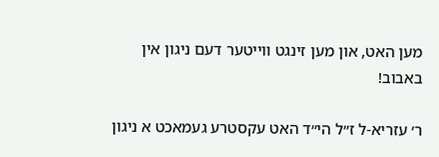מען האט, און מען זינגט װייטער דעם ניגון אין באבוב!

ר׳ עזריא-ל ז״ל הי״ד האט עקסטרע געמאכט א ניגון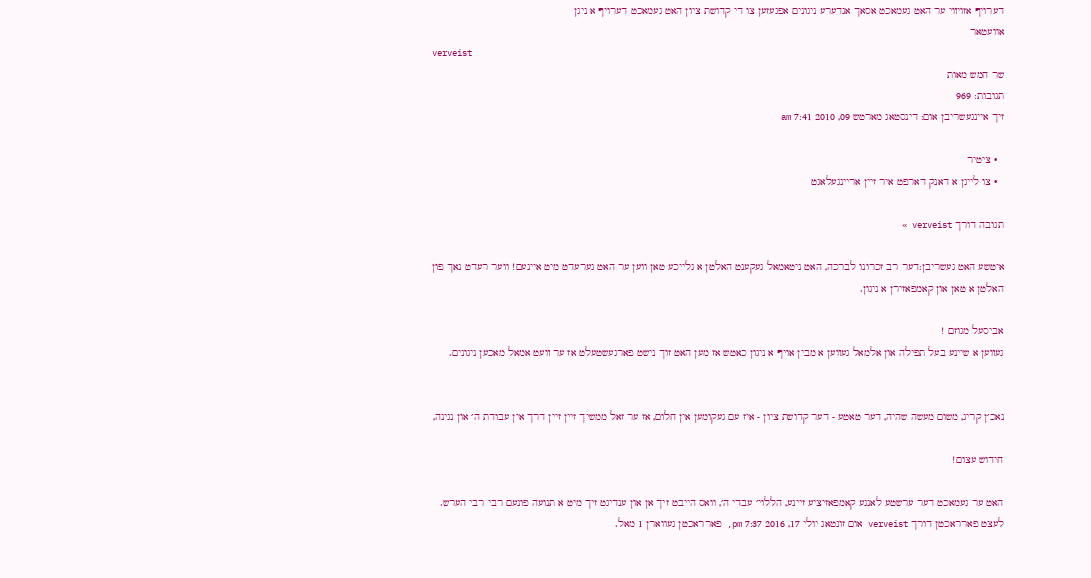דערויף אזויװי ער האט געמאכט אסאך אנדערע ניגונים אפגעזען צו די קדושת ציון האט געמאכט דערויף א ניגן
אוועטאר
verveist
שר חמש מאות
תגובות: 969
זיך איינגעשריבן אום: דינסטאג מארטש 09, 2010 7:41 am

  • ציטיר
  • צו לייגן א דאנק דארפט איר זיין אריינגעלאגט

תגובה דורך verveist »

איטשע האט געשריבן:דער רב זכרונו לברכה, האט ניטאמאל געקענט האלטן א גלייכע טאן ווען ער האט גערעדט מיט איינעם! ווער רעדט נאך פון האלטן א טאן און קאמפאזירן א ניגון.

אביסעל מגוזם !
געװען א שיינע בעל תפילה און אלמאל געװען א מבין אויף א ניגון כאטש אז מען האט זוך נישט פארגעשטעלט אז ער װעט אמאל מאכען ניגונים.


נאכ׳ן קריג, משום מעשה שהיה, דער טאטע - דער קדושת ציון - איז עם געקומען אין חלום, אז ער זאל ממשיך זיין זיין דרך אין עבודת ה׳ און נגינה,

חידוש עצום!

האט ער געמאכט דער ערשטע לאנגע קאמפאזיציע זיינע, הללוי׳ עבדי ה׳, וואס הייבט זיך אן און ענדיגט זיך מיט א תנועה פונעם רבי רבי הערש.
לעצט פארראכטן דורך verveist אום זונטאג יולי 17, 2016 7:37 pm, פארראכטן געווארן 1 מאל.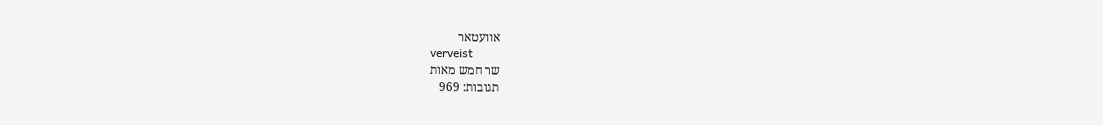אוועטאר
verveist
שר חמש מאות
תגובות: 969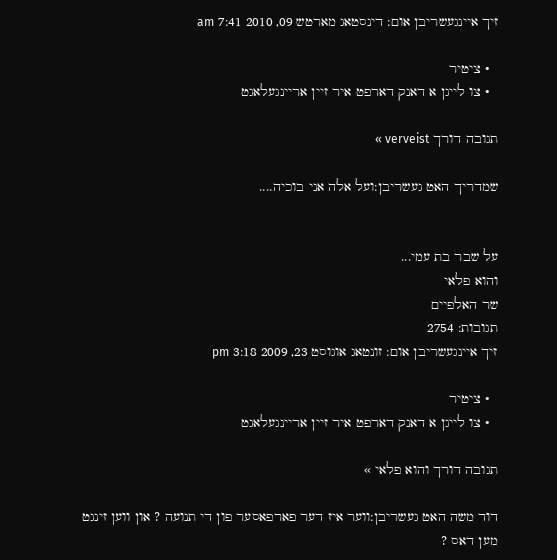זיך איינגעשריבן אום: דינסטאג מארטש 09, 2010 7:41 am

  • ציטיר
  • צו לייגן א דאנק דארפט איר זיין אריינגעלאגט

תגובה דורך verveist »

שמדריך האט געשריבן:ועל אלה אני בוכיה....


על שבר בת עמי...
והוא פלאי
שר האלפיים
תגובות: 2754
זיך איינגעשריבן אום: זונטאג אוגוסט 23, 2009 3:18 pm

  • ציטיר
  • צו לייגן א דאנק דארפט איר זיין אריינגעלאגט

תגובה דורך והוא פלאי »

דוד משה האט געשריבן:ווער איז דער פארפאסער פון די תנועה ? און ווען זינגט מען דאס ?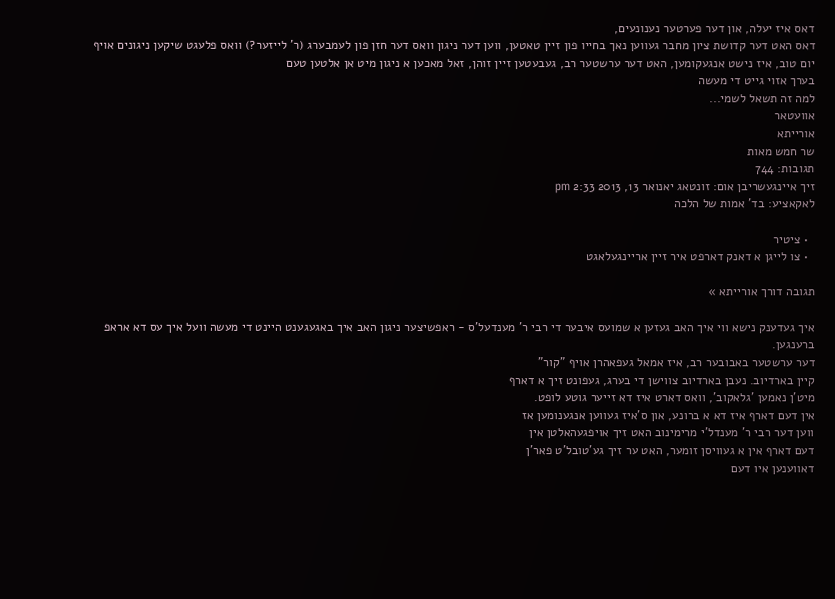דאס איז יעלה, און דער פערטער נענונעים,
דאס האט דער קדושת ציון מחבר געווען נאך בחייו פון זיין טאטען, ווען דער ניגון וואס דער חזן פון לעמבערג (ר' לייזער?) וואס פלעגט שיקען ניגונים אויף יום טוב, איז נישט אנגעקומען, האט דער ערשטער רב, געבעטען זיין זוהן, זאל מאכען א ניגון מיט אן אלטען טעם
בערך אזוי גייט די מעשה
למה זה תשאל לשמי...
אוועטאר
אורייתא
שר חמש מאות
תגובות: 744
זיך איינגעשריבן אום: זונטאג יאנואר 13, 2013 2:33 pm
לאקאציע: בד' אמות של הלכה

  • ציטיר
  • צו לייגן א דאנק דארפט איר זיין אריינגעלאגט

תגובה דורך אורייתא »

איך געדענק נישא ווי איך האב געזען א שמועס איבער די רבי ר' מענדעל'ס - ראפשיצער ניגון האב איך באגעגענט היינט די מעשה וועל איך עס דא אראפ ברענגען.
דער ערשטער באבובער רב, איז אמאל געפאהרן אויף ”קור”
קיין בארדיוב. נעבן בארדיוב צווישן די בערג, געפונט זיך א דארף
מיט’ן נאמען ’גלאקוב’, וואס דארט איז דא זייער גוטע לופט.
אין דעם דארף איז דא א ברונע, און ס’איז געווען אנגענומען אז
ווען דער רבי ר’ מענדל’י מרימינוב האט זיך אויפגעהאלטן אין
דעם דארף אין א געוויסן זומער, האט ער זיך גע’טובל’ט פאר’ן
דאווענען איו דעם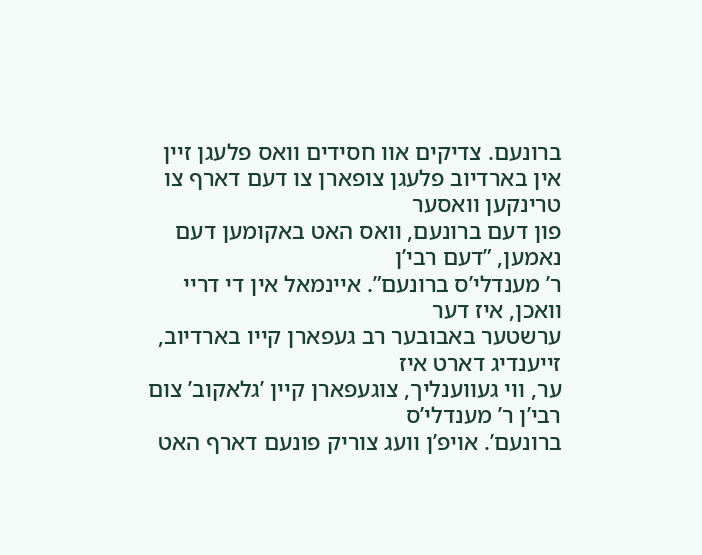ברונעם. צדיקים אוו חסידים וואס פלעגן זיין
אין בארדיוב פלעגן צופארן צו דעם דארף צו טרינקען וואסער
פון דעם ברונעם, וואס האט באקומען דעם נאמען, ”דעם רבי’ן
ר’ מענדלי’ס ברונעם”. איינמאל אין די דריי וואכן, איז דער
ערשטער באבובער רב געפארן קייו בארדיוב, זייענדיג דארט איז
ער, ווי געווענליך, צוגעפארן קיין ’גלאקוב’ צום רבי’ן ר’ מענדלי’ס
ברונעם’. אויפ’ן וועג צוריק פונעם דארף האט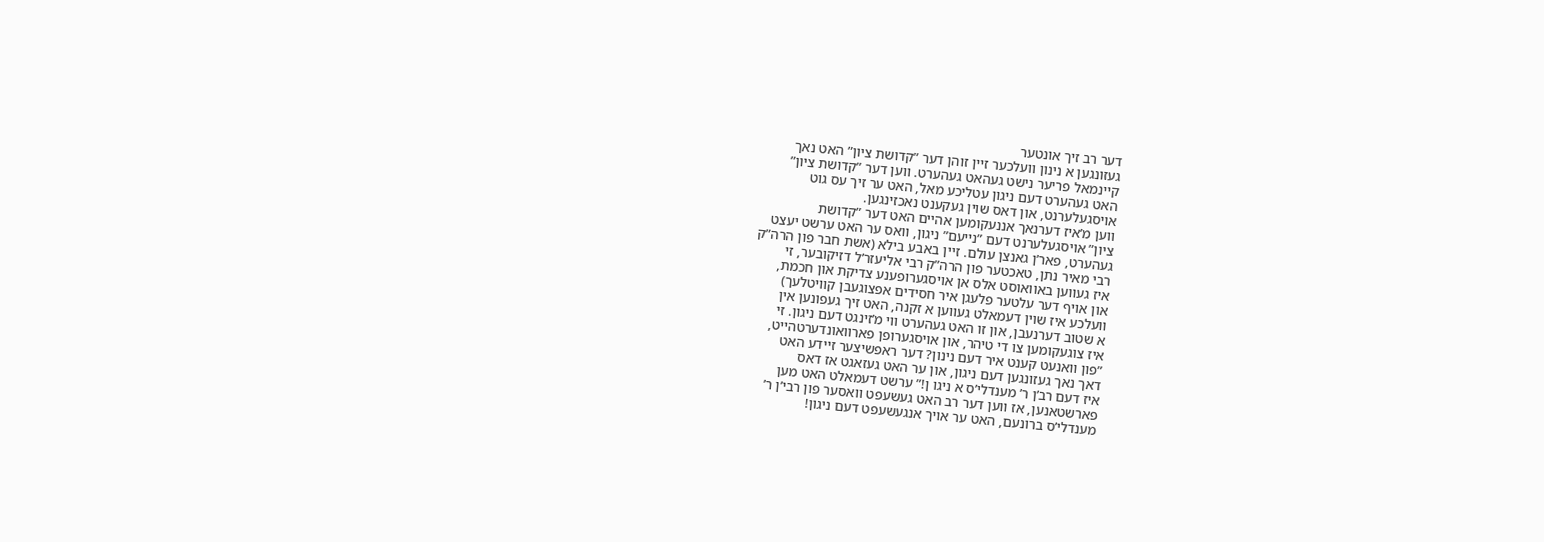דער רב זיך אונטער
געזונגען א נינון וועלכער זיין זוהן דער ”קדושת ציון” האט נאך
קיינמאל פריער נישט געהאט געהערט. ווען דער ”קדושת ציון”
האט געהערט דעם ניגון עטליכע מאל, האט ער זיך עס גוט
אויסגעלערנט, און דאס שוין געקענט נאכזינגען.
ווען מ’איז דערנאך אננעקומען אהיים האט דער ”קדושת
ציון” אויסגעלערנט דעם ”נייעם” ניגון, וואס ער האט ערשט יעצט
געהערט, פאר’ן גאנצן עולם. זיין באבע בילא (אשת חבר פון הרה”ק
רבי מאיר נתן, טאכטער פון הרה”ק רבי אליעזר’ל דזיקובער, זי
איז געווען באוואוסט אלס אן אויסגערופענע צדיקת און חכמת,
און אויף דער עלטער פלעגן איר חסידים אפצוגעבן קוויטלעך)
וועלכע איז שוין דעמאלט געווען א זקנה, האט זיך געפונען אין
א שטוב דערנעבן, און זו האט געהערט ווי מ’זינגט דעם ניגון. זי
איז צוגעקומען צו די טיהר, און אויסגערופן פארוואונדערטהייט,
”פון וואנעט קענט איר דעם נינון? דער ראפשיצער זיידע האט
דאך נאך געזונגען דעם ניגון, און ער האט געזאגט אז דאס
איז דעם רב’ן ר’ מענדלי’ס א ניגו ן!” ערשט דעמאלט האט מען
פארשטאנען, אז ווען דער רב האט געשעפט וואסער פון רבי’ן ר’
מענדלי’ס ברונעם, האט ער אויך אנגעשעפט דעם ניגון!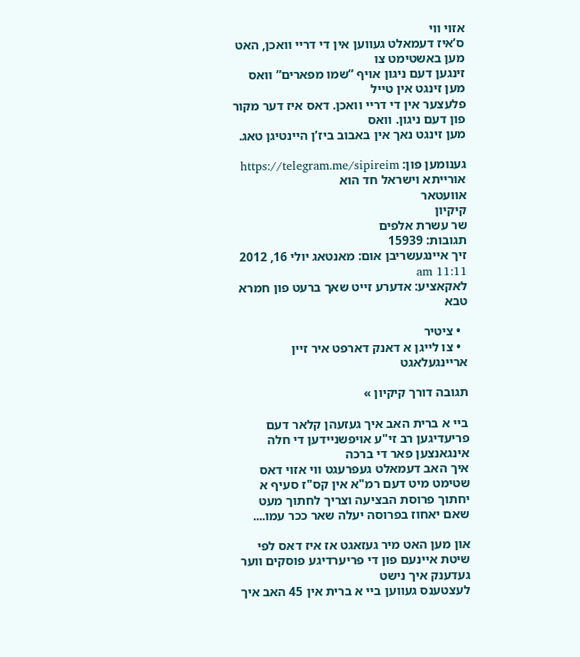אזוי ווי
ס’איז דעמאלט געווען אין די דריי וואכן, האט מען באשטימט צו
זינגען דעם ניגון אויף ”שמו מפארים” וואס מען זינגט אין טייל
פלעצער אין די דריי וואכן. דאס איז דער מקור פון דעם ניגון. וואס
מען זינגט נאך אין באבוב ביז’ן היינטיגן טאג.

גענומען פון: https://telegram.me/sipireim
אורייתא וישראל חד הוא
אוועטאר
קיקיון
שר עשרת אלפים
תגובות: 15939
זיך איינגעשריבן אום: מאנטאג יולי 16, 2012 11:11 am
לאקאציע: אדערע זייט שאך ברעט פון חמרא טבא

  • ציטיר
  • צו לייגן א דאנק דארפט איר זיין אריינגעלאגט

תגובה דורך קיקיון »

ביי א ברית האב איך געזעהן קלאר דעם פריעדיגען רב זי"ע אויפשניידען די חלה אינגאנצען פאר די ברכה
איך האב דעמאלט געפרעגט ווי אזוי דאס שטימט מיט דעם רמ"א אין קס"ז סעיף א
יחתוך פרוסת הבציעה וצריך לחתוך מעט שאם יאחוז בפרוסה יעלה שאר ככר עמו....

און מען האט מיר געזאגט אז איז דאס לפי שיטת איינעם פון די פריערדיגע פוסקים ווער געדענק איך נישט
לעצטענס געווען ביי א ברית אין 45 האב איך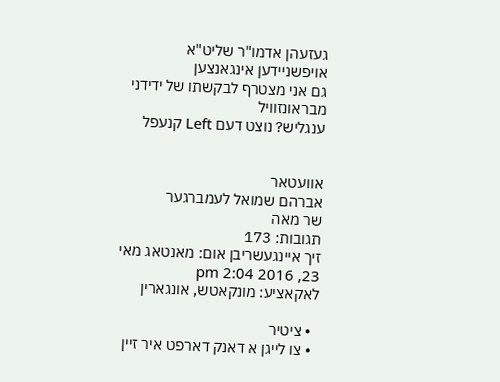געזעהן אדמו"ר שליט"א אויפשניידען אינגאנצען
גם אני מצטרף לבקשתו של ידידני מבראונזוויל
ענגליש? נוצט דעם Left קנעפל


אוועטאר
אברהם שמואל לעמברגער
שר מאה
תגובות: 173
זיך איינגעשריבן אום: מאנטאג מאי 23, 2016 2:04 pm
לאקאציע: מונקאטש, אונגארין

  • ציטיר
  • צו לייגן א דאנק דארפט איר זיין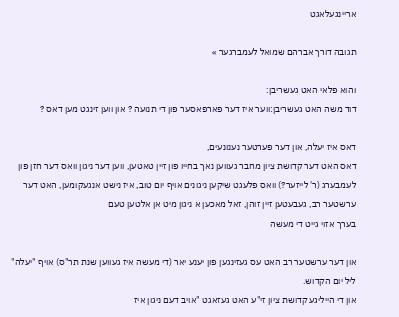אריינגעלאגט

תגובה דורך אברהם שמואל לעמברגער »

והוא פלאי האט געשריבן:
דוד משה האט געשריבן:ווער איז דער פארפאסער פון די תנועה ? און ווען זינגט מען דאס ?

דאס איז יעלה, און דער פערטער נענונעים,
דאס האט דער קדושת ציון מחבר געווען נאך בחייו פון זיין טאטען, ווען דער ניגון וואס דער חזן פון לעמבערג (ר' לייזער?) וואס פלעגט שיקען ניגונים אויף יום טוב, איז נישט אנגעקומען, האט דער ערשטער רב, געבעטען זיין זוהן, זאל מאכען א ניגון מיט אן אלטען טעם
בערך אזוי גייט די מעשה

און דער ערשטער רב האט עס געזינגען פון יענע יאר (די מעשה איז געווען שנת תר"ס) אויף "יעלה" ליל יום הקדוש.
און די הייליגע קדושת ציון זי"ע האט געזאגט "אויב דעם ניגון איז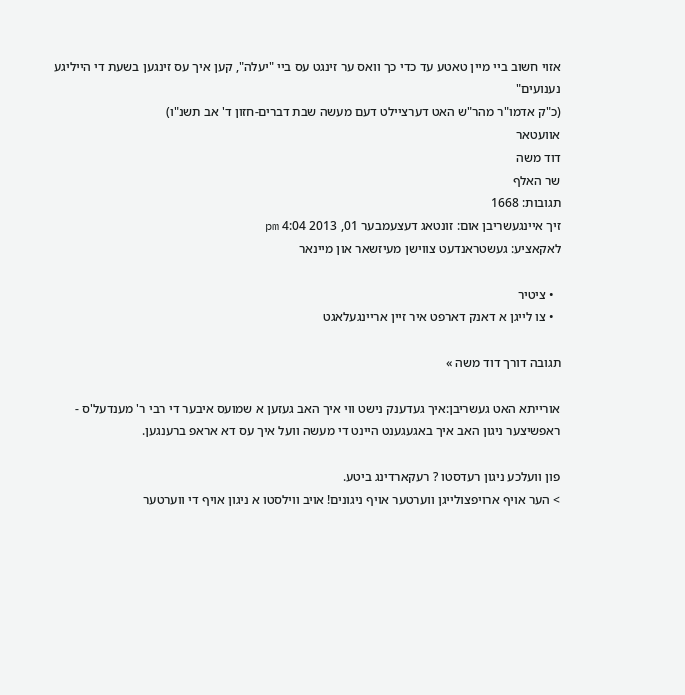אזוי חשוב ביי מיין טאטע עד כדי כך וואס ער זינגט עס ביי "יעלה", קען איך עס זינגען בשעת די הייליגע נענועים"
(כ"ק אדמו"ר מהר"ש האט דערציילט דעם מעשה שבת דברים-חזון ד' אב תשנ"ו)
אוועטאר
דוד משה
שר האלף
תגובות: 1668
זיך איינגעשריבן אום: זונטאג דעצעמבער 01, 2013 4:04 pm
לאקאציע: געשטראנדעט צווישן מעיזשאר און מיינאר

  • ציטיר
  • צו לייגן א דאנק דארפט איר זיין אריינגעלאגט

תגובה דורך דוד משה »

אורייתא האט געשריבן:איך געדענק נישט ווי איך האב געזען א שמועס איבער די רבי ר' מענדעל'ס - ראפשיצער ניגון האב איך באגעגענט היינט די מעשה וועל איך עס דא אראפ ברענגען.

פון וועלכע ניגון רעדסטו ? רעקארדינג ביטע.
> הער אויף ארויפצולייגן ווערטער אויף ניגונים! אויב ווילסטו א ניגון אויף די ווערטער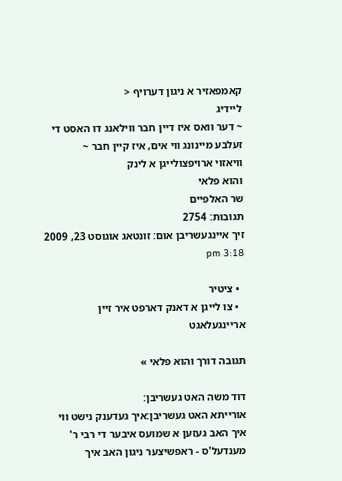קאמפאזיר א ניגון דערויף <
ליידיג
~ דער וואס איז דיין חבר ווילאנג דו האסט די זעלבע מיינונג ווי אים, איז קיין חבר ~
וויאזוי ארויפצולייגן א לינק
והוא פלאי
שר האלפיים
תגובות: 2754
זיך איינגעשריבן אום: זונטאג אוגוסט 23, 2009 3:18 pm

  • ציטיר
  • צו לייגן א דאנק דארפט איר זיין אריינגעלאגט

תגובה דורך והוא פלאי »

דוד משה האט געשריבן:
אורייתא האט געשריבן:איך געדענק נישט ווי איך האב געזען א שמועס איבער די רבי ר' מענדעל'ס - ראפשיצער ניגון האב איך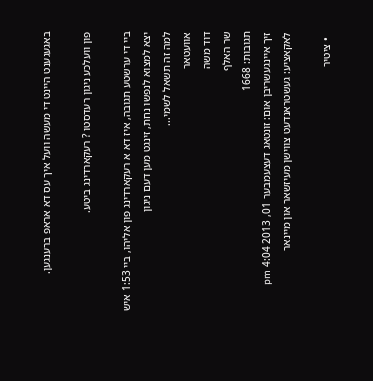באגעגענט היינט די מעשה וועל איך עס דא אראפ ברענגען.

פון וועלכע ניגון רעדסטו ? רעקארדינג ביטע.

ביי די ערשטע תגובה, איז דא א רעקארדינג פון אליהו, ביי 1:53 איש יצא למצוא לנפשו נחת, זינגט מען דעם ניגון
למה זה תשאל לשמי...
אוועטאר
דוד משה
שר האלף
תגובות: 1668
זיך איינגעשריבן אום: זונטאג דעצעמבער 01, 2013 4:04 pm
לאקאציע: געשטראנדעט צווישן מעיזשאר און מיינאר

  • ציטיר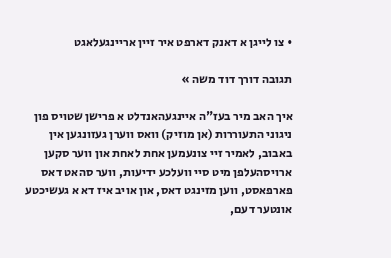• צו לייגן א דאנק דארפט איר זיין אריינגעלאגט

תגובה דורך דוד משה »

איך האב מיר בעז"ה איינגעהאנדלט א פרישן שטויס פון ניגוני התעוררות (אן מוזיק) וואס ווערן געזונגען אין באבוב, לאמיר זיי צונעמען אחת לאחת און ווער סקען ארויסהעלפן מיט סיי וועלכע ידיעות, ווער סהאט דאס פארפאסט, ווען מזינגט דאס, און אויב איז דא א געשיכטע אונטער דעם,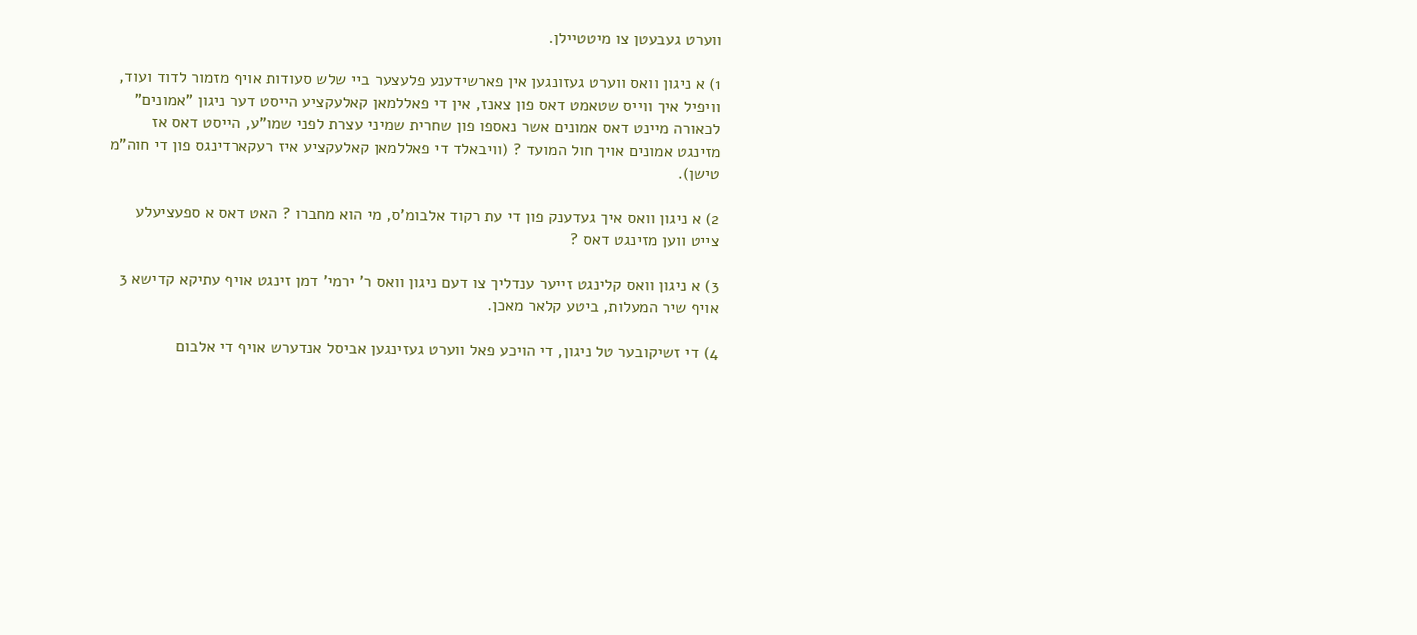ווערט געבעטן צו מיטטיילן.

1) א ניגון וואס ווערט געזונגען אין פארשידענע פלעצער ביי שלש סעודות אויף מזמור לדוד ועוד, וויפיל איך ווייס שטאמט דאס פון צאנז, אין די פאללמאן קאלעקציע הייסט דער ניגון "אמונים" לכאורה מיינט דאס אמונים אשר נאספו פון שחרית שמיני עצרת לפני שמו"ע, הייסט דאס אז מזינגט אמונים אויך חול המועד ? (וויבאלד די פאללמאן קאלעקציע איז רעקארדינגס פון די חוה"מ טישן).

2) א ניגון וואס איך געדענק פון די עת רקוד אלבומ'ס, מי הוא מחברו ? האט דאס א ספעציעלע צייט ווען מזינגט דאס ?

3) א ניגון וואס קלינגט זייער ענדליך צו דעם ניגון וואס ר' ירמי' דמן זינגט אויף עתיקא קדישא 3 אויף שיר המעלות, ביטע קלאר מאכן.

4) די זשיקובער טל ניגון, די הויכע פאל ווערט געזינגען אביסל אנדערש אויף די אלבום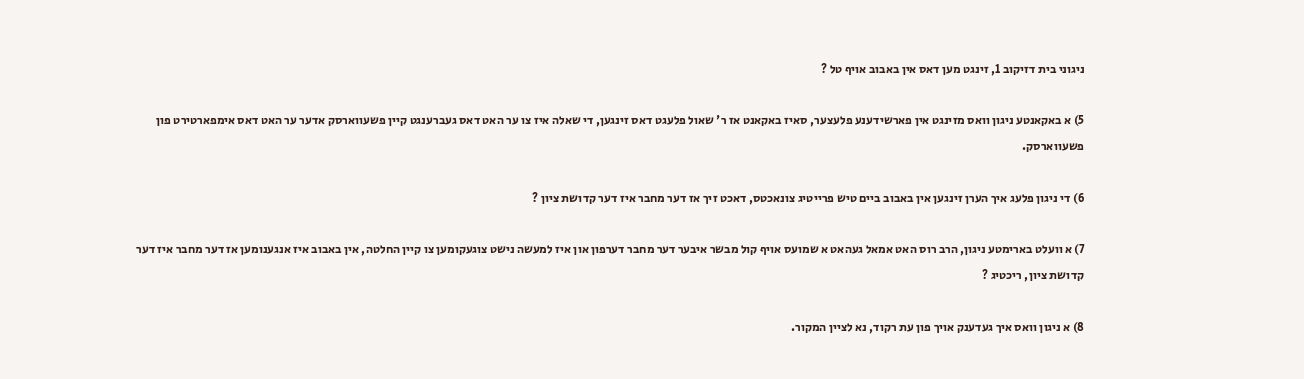ניגוני בית דזיקוב 1, זינגט מען דאס אין באבוב אויף טל ?

5) א באקאנטע ניגון וואס מזינגט אין פארשידענע פלעצער, סאיז באקאנט אז ר' שאול פלעגט דאס זינגען, די שאלה איז צו ער האט דאס געברענגט קיין פשעווארסק אדער ער האט דאס אימפארטירט פון פשעווארסק.

6) די ניגון פלעג איך הערן זינגען אין באבוב ביים טיש פרייטיג צונאכטס, דאכט זיך אז דער מחבר איז דער קדושת ציון ?

7) א וועלט בארימטע ניגון, הרב רוס האט אמאל געהאט א שמועס אויף קול מבשר איבער דער מחבר דערפון און איז למעשה נישט צוגעקומען צו קיין החלטה, אין באבוב איז אנגענומען אז דער מחבר איז דער קדושת ציון, ריכטיג ?

8) א ניגון וואס איך געדענק אויך פון עת רקוד, נא לציין המקור.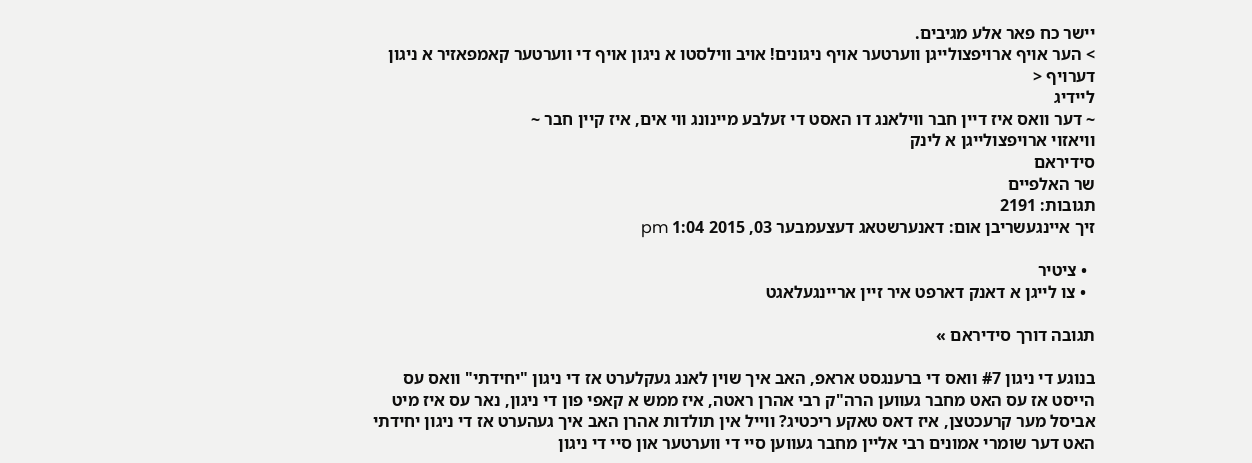יישר כח פאר אלע מגיבים.
> הער אויף ארויפצולייגן ווערטער אויף ניגונים! אויב ווילסטו א ניגון אויף די ווערטער קאמפאזיר א ניגון דערויף <
ליידיג
~ דער וואס איז דיין חבר ווילאנג דו האסט די זעלבע מיינונג ווי אים, איז קיין חבר ~
וויאזוי ארויפצולייגן א לינק
סידיראם
שר האלפיים
תגובות: 2191
זיך איינגעשריבן אום: דאנערשטאג דעצעמבער 03, 2015 1:04 pm

  • ציטיר
  • צו לייגן א דאנק דארפט איר זיין אריינגעלאגט

תגובה דורך סידיראם »

בנוגע די ניגון #7 וואס די ברענגסט אראפ, האב איך שוין לאנג געקלערט אז די ניגון "יחידתי" וואס עס הייסט אז עס האט מחבר געווען הרה"ק רבי אהרן ראטה, איז ממש א קאפי פון די ניגון, נאר עס איז מיט אביסל מער קרעכטצן, איז דאס טאקע ריכטיג? ווייל אין תולדות אהרן האב איך געהערט אז די ניגון יחידתי האט דער שומרי אמונים רבי אליין מחבר געווען סיי די ווערטער און סיי די ניגון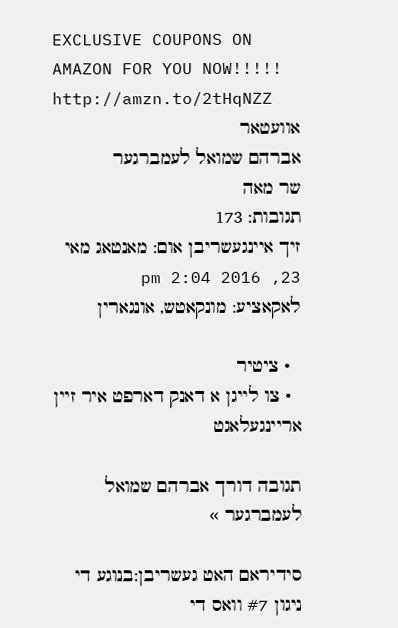EXCLUSIVE COUPONS ON AMAZON FOR YOU NOW!!!!! http://amzn.to/2tHqNZZ
אוועטאר
אברהם שמואל לעמברגער
שר מאה
תגובות: 173
זיך איינגעשריבן אום: מאנטאג מאי 23, 2016 2:04 pm
לאקאציע: מונקאטש, אונגארין

  • ציטיר
  • צו לייגן א דאנק דארפט איר זיין אריינגעלאגט

תגובה דורך אברהם שמואל לעמברגער »

סידיראם האט געשריבן:בנוגע די ניגון #7 וואס די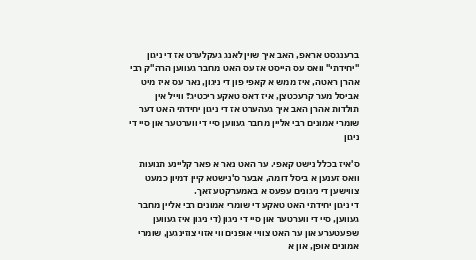ברענגסט אראפ, האב איך שוין לאנג געקלערט אז די ניגון "יחידתי" וואס עס הייסט אז עס האט מחבר געווען הרה"ק רבי אהרן ראטה, איז ממש א קאפי פון די ניגון, נאר עס איז מיט אביסל מער קרעכטצן, איז דאס טאקע ריכטיג? ווייל אין תולדות אהרן האב איך געהערט אז די ניגון יחידתי האט דער שומרי אמונים רבי אליין מחבר געווען סיי די ווערטער און סיי די ניגון

ס'איז בכלל נישט קאפי. ער האט נאר א פאר קליינע תנועות וואס זענען א ביסל דומה, אבער ס'נישטא קיין דמיון כמעט צווישען די ניגונים עפעס א באמערקטע זאך.
די ניגון יחידתי האט טאקע די שומרי אמונים רבי אליין מחבר געווען, סיי די ווערטער און סיי די ניגון (די ניגון איז געווען שפעטערע און ער האט צוויי אופנים ווי אזוי צוזינגען, שומרי אמונים אופן, און א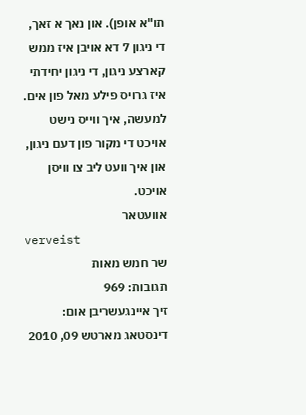תו"א אופן). און נאך א זאך, די ניגון 7 דא אויבן איז ממש קארצע ניגון, די ניגון יחידתי איז גרויס פילע מאל פון אים.
למעשה, איך ווייס נישט אויכט די מקור פון דעם ניגון, און איך וועט ליב צו וויסן אויכט.
אוועטאר
verveist
שר חמש מאות
תגובות: 969
זיך איינגעשריבן אום: דינסטאג מארטש 09, 2010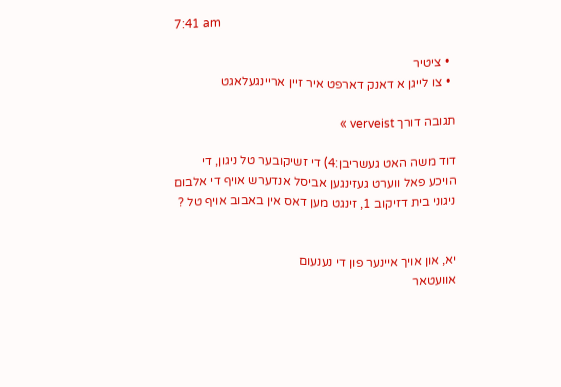7:41 am

  • ציטיר
  • צו לייגן א דאנק דארפט איר זיין אריינגעלאגט

תגובה דורך verveist »

דוד משה האט געשריבן:4) די זשיקובער טל ניגון, די הויכע פאל ווערט געזינגען אביסל אנדערש אויף די אלבום ניגוני בית דזיקוב 1, זינגט מען דאס אין באבוב אויף טל ?


יא, און אויך איינער פון די נענעום
אוועטאר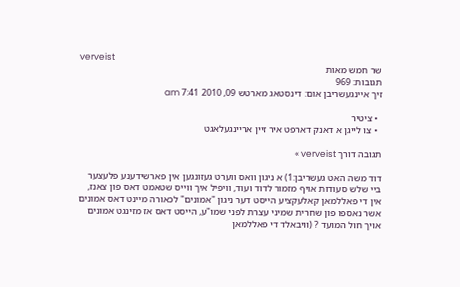verveist
שר חמש מאות
תגובות: 969
זיך איינגעשריבן אום: דינסטאג מארטש 09, 2010 7:41 am

  • ציטיר
  • צו לייגן א דאנק דארפט איר זיין אריינגעלאגט

תגובה דורך verveist »

דוד משה האט געשריבן:1) א ניגון וואס ווערט געזונגען אין פארשידענע פלעצער ביי שלש סעודות אויף מזמור לדוד ועוד, וויפיל איך ווייס שטאמט דאס פון צאנז, אין די פאללמאן קאלעקציע הייסט דער ניגון "אמונים" לכאורה מיינט דאס אמונים אשר נאספו פון שחרית שמיני עצרת לפני שמו"ע, הייסט דאס אז מזינגט אמונים אויך חול המועד ? (וויבאלד די פאללמאן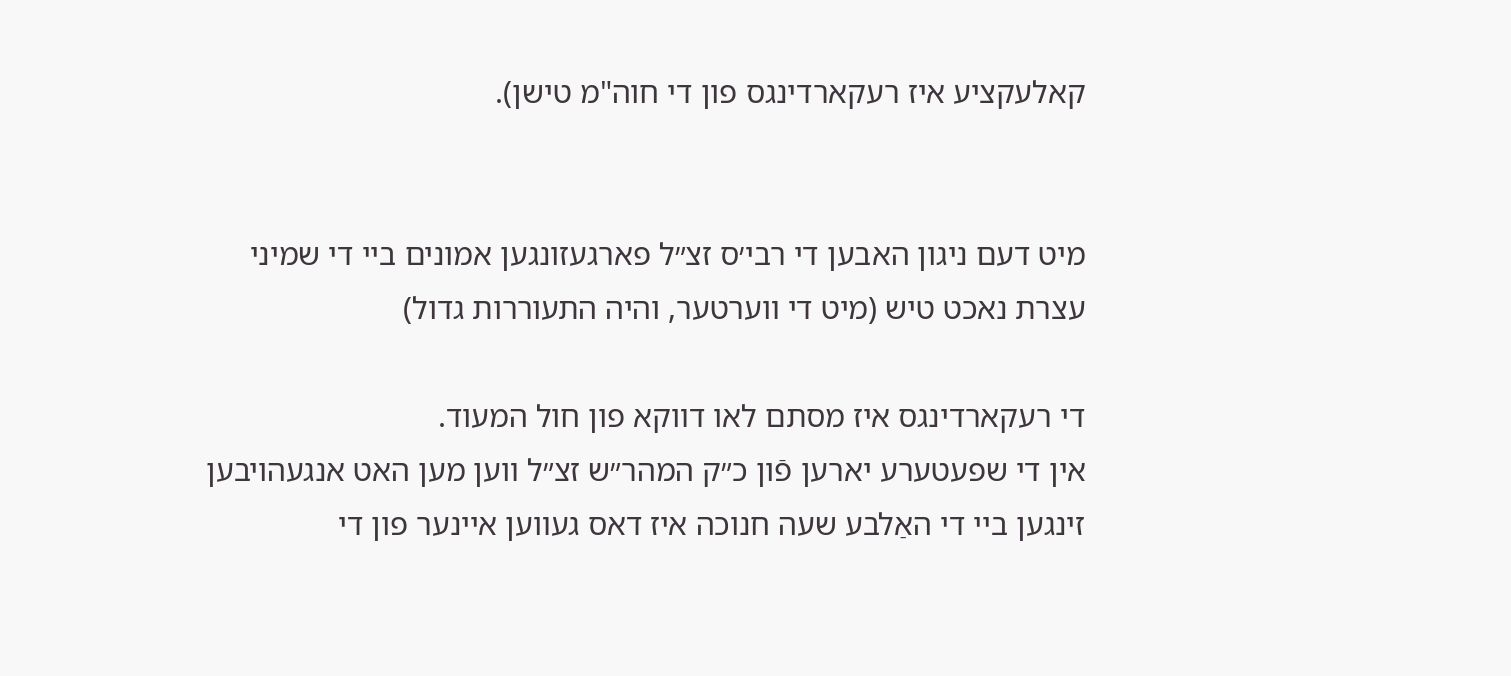קאלעקציע איז רעקארדינגס פון די חוה"מ טישן).


מיט דעם ניגון האבען די רבי׳ס זצ״ל פארגעזונגען אמונים ביי די שמיני עצרת נאכט טיש (מיט די װערטער, והיה התעוררות גדול)

די רעקארדינגס איז מסתם לאו דװקא פון חול המעוד.
אין די שפעטערע יארען פֿון כ״ק המהר״ש זצ״ל װען מען האט אנגעהויבען זינגען ביי די האַלבע שעה חנוכה איז דאס געװען איינער פון די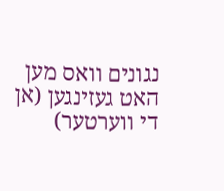נגונים װאס מען האט געזינגען (אן די װערטער)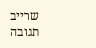שרייב תגובה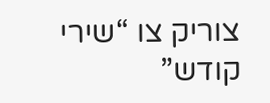צוריק צו “שירי קודש”